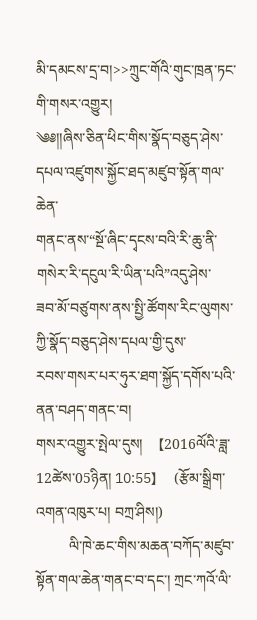མི་དམངས་དྲ་བ།>>ཀྲུང་གོའི་གུང་ཁྲན་ཏང་གི་གསར་འགྱུར།
༄༅།།ཞིས་ཅིན་ཕིང་གིས་སྣོད་བཅུད་ཤེས་དཔལ་འཛུགས་སྐྱོང་ཐད་མཛུབ་སྟོན་གལ་ཆེན་
གནང་ནས་“སྔོ་ཞིང་དྭངས་བའི་རི་ཆུ་ནི་གསེར་རི་དངུལ་རི་ཡིན་པའི”འདུ་ཤེས་
ཟབ་མོ་བཙུགས་ནས་སྤྱི་ཚོགས་རིང་ལུགས་ཀྱི་སྣོད་བཅུད་ཤེས་དཔལ་གྱི་དུས་
རབས་གསར་པར་ཧུར་ཐག་སྐྱོད་དགོས་པའི་ནན་བཤད་གནང་བ།
གསར་འགྱུར་སྤེལ་དུས།  【2016ལོའི་ཟླ་ 12ཚེས་05ཉིན། 10:55】   (རྩོམ་སྒྲིག་འགན་འཁུར་པ། བཀྲ་ཤིས།)
         ལི་ཁེ་ཆང་གིས་མཆན་བཀོད་མཛུབ་སྟོན་གལ་ཆེན་གནང་བ་དང་། ཀྲང་ཀའོ་ལི་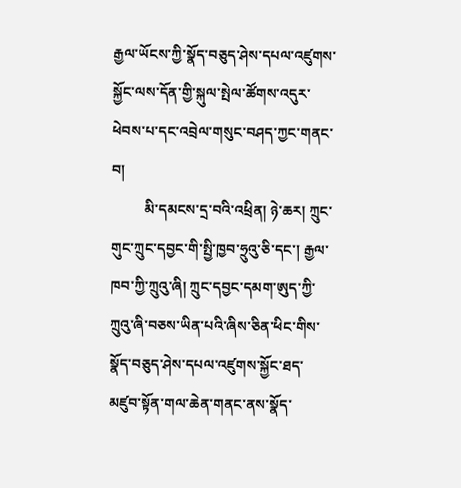རྒྱལ་ཡོངས་ཀྱི་སྣོད་བཅུད་ཤེས་དཔལ་འཛུགས་སྐྱོང་ལས་དོན་གྱི་སྐུལ་སྤེལ་ཚོགས་འདུར་ཕེབས་པ་དང་འབྲེལ་གསུང་བཤད་ཀྱང་གནང་བ།
         མི་དམངས་དྲ་བའི་འཕྲིན། ཉེ་ཆར། ཀྲུང་གུང་ཀྲུང་དབྱང་གི་སྤྱི་ཁྱབ་ཧྲུའུ་ཅི་དང་། རྒྱལ་ཁབ་ཀྱི་ཀྲུའུ་ཞི། ཀྲུང་དབྱང་དམག་ཨུད་ཀྱི་ཀྲུའུ་ཞི་བཅས་ཡིན་པའི་ཞིས་ཅིན་ཕིང་གིས་སྣོད་བཅུད་ཤེས་དཔལ་འཛུགས་སྐྱོང་ཐད་མཛུབ་སྟོན་གལ་ཆེན་གནང་ནས་སྣོད་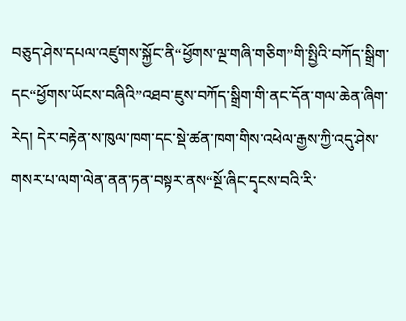བཅུད་ཤེས་དཔལ་འཛུགས་སྐྱོང་ནི“ཕྱོགས་ལྔ་གཞི་གཅིག”གི་སྤྱིའི་བཀོད་སྒྲིག་དང“ཕྱོགས་ཡོངས་བཞིའི”འཐབ་ཇུས་བཀོད་སྒྲིག་གི་ནང་དོན་གལ་ཆེན་ཞིག་རེད། དེར་བརྟེན་ས་ཁུལ་ཁག་དང་སྡེ་ཚན་ཁག་གིས་འཕེལ་རྒྱས་ཀྱི་འདུ་ཤེས་གསར་པ་ལག་ལེན་ནན་ཏན་བསྟར་ནས“སྔོ་ཞིང་དྭངས་བའི་རི་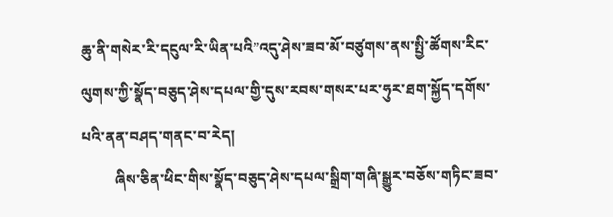ཆུ་ནི་གསེར་རི་དངུལ་རི་ཡིན་པའི”འདུ་ཤེས་ཟབ་མོ་བཙུགས་ནས་སྤྱི་ཚོགས་རིང་ལུགས་ཀྱི་སྣོད་བཅུད་ཤེས་དཔལ་གྱི་དུས་རབས་གསར་པར་ཧུར་ཐག་སྐྱོད་དགོས་པའི་ནན་བཤད་གནང་བ་རེད།
         ཞིས་ཅིན་ཕིང་གིས་སྣོད་བཅུད་ཤེས་དཔལ་སྒྲིག་གཞི་སྒྱུར་བཅོས་གཏིང་ཟབ་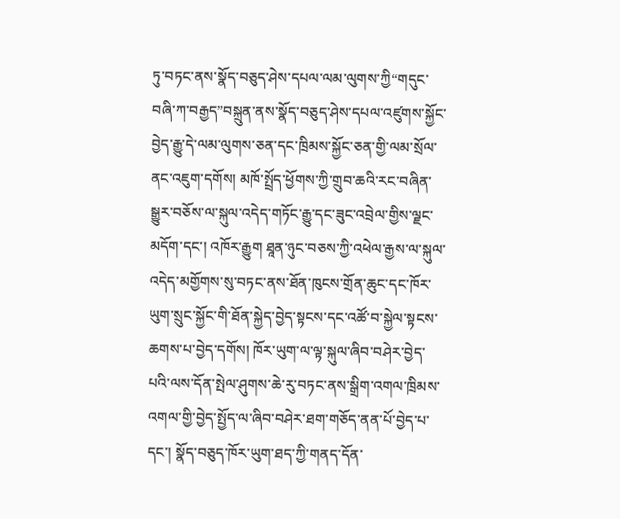ཏུ་བཏང་ནས་སྣོད་བཅུད་ཤེས་དཔལ་ལམ་ལུགས་ཀྱི“གདུང་བཞི་ཀ་བརྒྱད”བསྐྲུན་ནས་སྣོད་བཅུད་ཤེས་དཔལ་འཛུགས་སྐྱོང་བྱེད་རྒྱུ་དེ་ལམ་ལུགས་ཅན་དང་ཁྲིམས་སྐྱོང་ཅན་གྱི་ལམ་སྲོལ་ནང་འཇུག་དགོས། མཁོ་སྤྲོད་ཕྱོགས་ཀྱི་གྲུབ་ཆའི་རང་བཞིན་སྒྱུར་བཅོས་ལ་སྐུལ་འདེད་གཏོང་རྒྱུ་དང་ཟུང་འབྲེལ་གྱིས་ལྗང་མདོག་དང་། འཁོར་རྒྱུག ཐཱན་ཉུང་བཅས་ཀྱི་འཕེལ་རྒྱས་ལ་སྐུལ་འདེད་མགྱོགས་སུ་བཏང་ནས་ཐོན་ཁུངས་གྲོན་ཆུང་དང་ཁོར་ཡུག་སྲུང་སྐྱོང་གི་ཐོན་སྐྱེད་བྱེད་སྟངས་དང་འཚོ་བ་སྐྱེལ་སྟངས་ཆགས་པ་བྱེད་དགོས། ཁོར་ཡུག་ལ་ལྟ་སྐུལ་ཞིབ་བཤེར་བྱེད་པའི་ལས་དོན་སྤེལ་ཤུགས་ཆེ་རུ་བཏང་ནས་སྒྲིག་འགལ་ཁྲིམས་འགལ་གྱི་བྱེད་སྤྱོད་ལ་ཞིབ་བཤེར་ཐག་གཅོད་ནན་པོ་བྱེད་པ་དང་། སྣོད་བཅུད་ཁོར་ཡུག་ཐད་ཀྱི་གནད་དོན་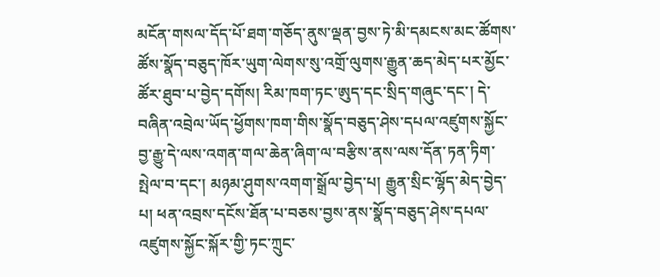མངོན་གསལ་དོད་པོ་ཐག་གཅོད་ནུས་ལྡན་བྱས་ཏེ་མི་དམངས་མང་ཚོགས་ཚོས་སྣོད་བཅུད་ཁོར་ཡུག་ལེགས་སུ་འགྲོ་ལུགས་རྒྱུན་ཆད་མེད་པར་མྱོང་ཚོར་ཐུབ་པ་བྱེད་དགོས། རིམ་ཁག་ཏང་ཨུད་དང་སྲིད་གཞུང་དང་། དེ་བཞིན་འབྲེལ་ཡོད་ཕྱོགས་ཁག་གིས་སྣོད་བཅུད་ཤེས་དཔལ་འཛུགས་སྐྱོང་བྱ་རྒྱུ་དེ་ལས་འགན་གལ་ཆེན་ཞིག་ལ་བརྩིས་ནས་ལས་དོན་ཏན་ཏིག་སྤེལ་བ་དང་། མཉམ་ཤུགས་འགག་སྒྲོལ་བྱེད་པ། རྒྱུན་སྲིང་ལྷོད་མེད་བྱེད་པ། ཕན་འབྲས་དངོས་ཐོན་པ་བཅས་བྱས་ནས་སྣོད་བཅུད་ཤེས་དཔལ་འཛུགས་སྐྱོང་སྐོར་གྱི་ཏང་ཀྲུང་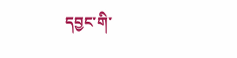དབྱང་གི་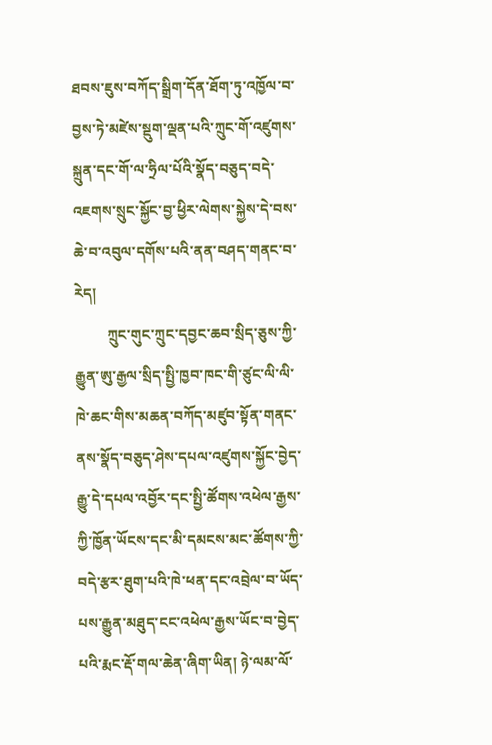ཐབས་ཇུས་བཀོད་སྒྲིག་དོན་ཐོག་ཏུ་འཁྱོལ་བ་བྱས་ཏེ་མཛེས་སྡུག་ལྡན་པའི་ཀྲུང་གོ་འཛུགས་སྐྲུན་དང་གོ་ལ་ཧྲིལ་པོའི་སྣོད་བཅུད་བདེ་འཇགས་སྲུང་སྐྱོང་བྱ་ཕྱིར་ལེགས་སྐྱེས་དེ་བས་ཆེ་བ་འབུལ་དགོས་པའི་ནན་བཤད་གནང་བ་རེད།
         ཀྲུང་གུང་ཀྲུང་དབྱང་ཆབ་སྲིད་ཅུས་ཀྱི་རྒྱུན་ཨུ་རྒྱལ་སྲིད་སྤྱི་ཁྱབ་ཁང་གི་ཙུང་ལི་ལི་ཁེ་ཆང་གིས་མཆན་བཀོད་མཛུབ་སྟོན་གནང་ནས་སྣོད་བཅུད་ཤེས་དཔལ་འཛུགས་སྐྱོང་བྱེད་རྒྱུ་དེ་དཔལ་འབྱོར་དང་སྤྱི་ཚོགས་འཕེལ་རྒྱས་ཀྱི་ཁྱོན་ཡོངས་དང་མི་དམངས་མང་ཚོགས་ཀྱི་བདེ་རྩར་ཐུག་པའི་ཁེ་ཕན་དང་འབྲེལ་བ་ཡོད་པས་རྒྱུན་མཐུད་ངང་འཕེལ་རྒྱས་ཡོང་བ་བྱེད་པའི་རྨང་རྡོ་གལ་ཆེན་ཞིག་ཡིན། ཉེ་ལམ་ལོ་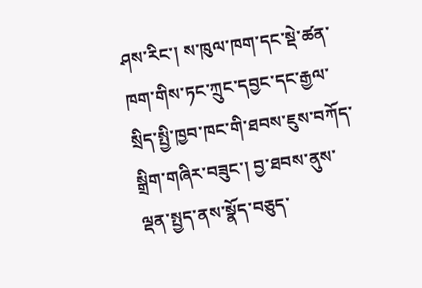ཤས་རིང་། ས་ཁུལ་ཁག་དང་སྡེ་ཚན་ཁག་གིས་ཏང་ཀྲུང་དབྱང་དང་རྒྱལ་སྲིད་སྤྱི་ཁྱབ་ཁང་གི་ཐབས་ཇུས་བཀོད་སྒྲིག་གཞིར་བཟུང་། བྱ་ཐབས་ནུས་ལྡན་སྤྱད་ནས་སྣོད་བཅུད་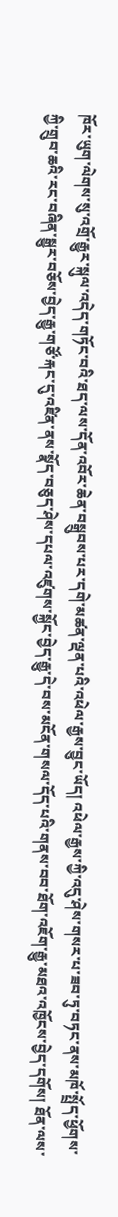ཁོར་ཡུག་ལེགས་སུ་འགྲོ་རྒྱུར་སྐུལ་འདེད་གཏོང་བའི་ཐད་ལས་དོན་འབོར་ཆེན་བསྒྲུབས་པར་དགེ་མཚན་ལྡན་པའི་འཕེལ་རྒྱས་བྱུང་ཡོད། འཕེལ་རྒྱས་ཀྱི་འདུ་ཤེས་གསར་པ་ཟབ་ཏུ་བཏང་ནས་མཁོ་སྤྲོད་ཕྱོགས་ཀྱི་གྲུབ་ཆའི་རང་བཞིན་སྒྱུར་བཅོས་བྱེད་རྒྱུ་གཙོ་རྐང་དུ་འཛིན་ནས་སྣོད་བཅུད་ཤེས་དཔལ་འཛུགས་སྐྱོང་བྱེད་རྒྱུ་དེ་བས་མངོན་གསལ་དོད་པའི་གནས་བབ་ཐོག་འཇོག་རྒྱུ་མཐའ་འཁྱོངས་བྱེད་དགོས། ཐོན་ལས་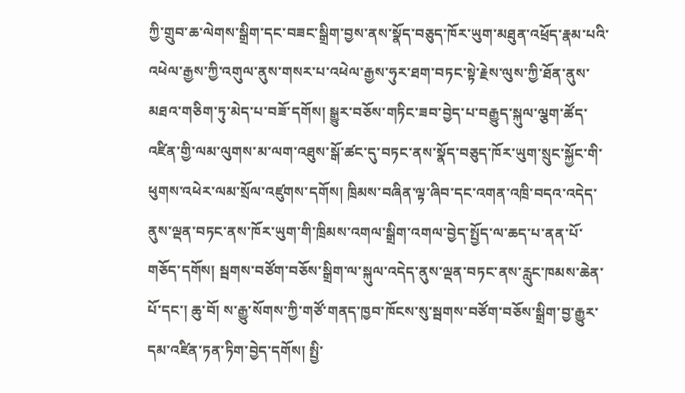ཀྱི་གྲུབ་ཆ་ལེགས་སྒྲིག་དང་བཟང་སྒྲིག་བྱས་ནས་སྣོད་བཅུད་ཁོར་ཡུག་མཐུན་འཕྲོད་རྣམ་པའི་འཕེལ་རྒྱས་ཀྱི་འགུལ་ནུས་གསར་པ་འཕེལ་རྒྱས་ཧུར་ཐག་བཏང་སྟེ་རྗེས་ལུས་ཀྱི་ཐོན་ནུས་མཐའ་གཅིག་ཏུ་མེད་པ་བཟོ་དགོས། སྒྱུར་བཅོས་གཏིང་ཟབ་བྱེད་པ་བརྒྱུད་སྐུལ་ལྕག་ཚོད་འཛིན་གྱི་ལམ་ལུགས་མ་ལག་འཐུས་སྒོ་ཚང་དུ་བཏང་ནས་སྣོད་བཅུད་ཁོར་ཡུག་སྲུང་སྐྱོང་གི་ཕུགས་འཕེར་ལམ་སྲོལ་འཛུགས་དགོས། ཁྲིམས་བཞིན་ལྟ་ཞིབ་དང་འགན་འཁྲི་བདའ་འདེད་ནུས་ལྡན་བཏང་ནས་ཁོར་ཡུག་གི་ཁྲིམས་འགལ་སྒྲིག་འགལ་བྱེད་སྤྱོད་ལ་ཆད་པ་ནན་པོ་གཅོད་དགོས། སྦགས་བཙོག་བཅོས་སྒྲིག་ལ་སྐུལ་འདེད་ནུས་ལྡན་བཏང་ནས་རླུང་ཁམས་ཆེན་པོ་དང་། ཆུ་བོ། ས་རྒྱུ་སོགས་ཀྱི་གཙོ་གནད་ཁྱབ་ཁོངས་སུ་སྦགས་བཙོག་བཅོས་སྒྲིག་བྱ་རྒྱུར་དམ་འཛིན་ཏན་ཏིག་བྱེད་དགོས། སྤྱི་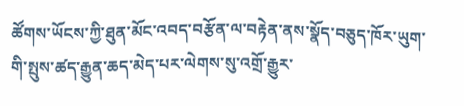ཚོགས་ཡོངས་ཀྱི་ཐུན་མོང་འབད་བརྩོན་ལ་བརྟེན་ནས་སྣོད་བཅུད་ཁོར་ཡུག་གི་སྤུས་ཚད་རྒྱུན་ཆད་མེད་པར་ལེགས་སུ་འགྲོ་རྒྱུར་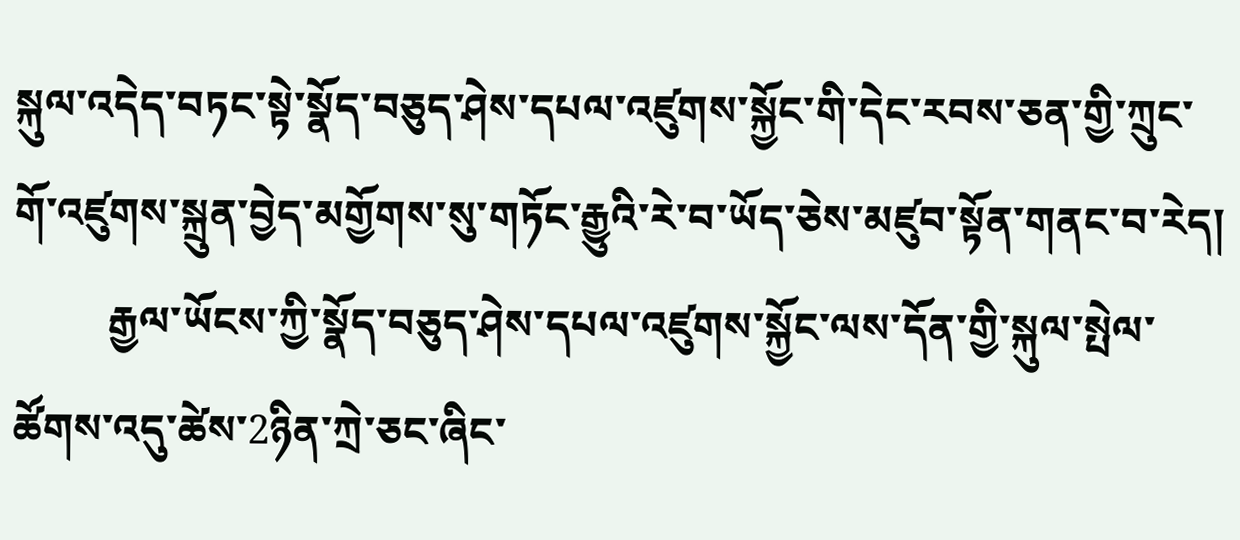སྐུལ་འདེད་བཏང་སྟེ་སྣོད་བཅུད་ཤེས་དཔལ་འཛུགས་སྐྱོང་གི་དེང་རབས་ཅན་གྱི་ཀྲུང་གོ་འཛུགས་སྐྲུན་བྱེད་མགྱོགས་སུ་གཏོང་རྒྱུའི་རེ་བ་ཡོད་ཅེས་མཛུབ་སྟོན་གནང་བ་རེད།
         རྒྱལ་ཡོངས་ཀྱི་སྣོད་བཅུད་ཤེས་དཔལ་འཛུགས་སྐྱོང་ལས་དོན་གྱི་སྐུལ་སྤེལ་ཚོགས་འདུ་ཚེས་2ཉིན་ཀྲེ་ཅང་ཞིང་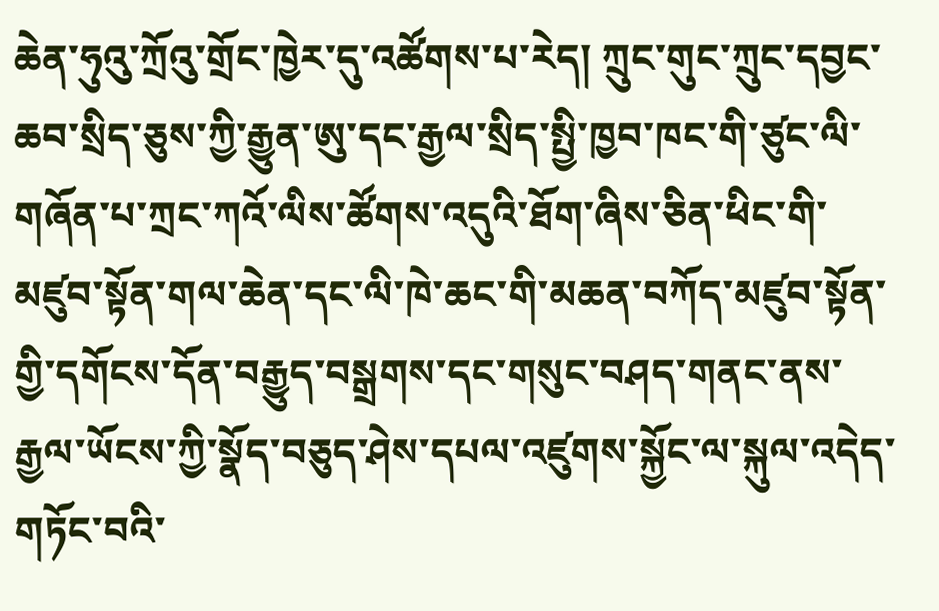ཆེན་ཧུའུ་ཀྲོའུ་གྲོང་ཁྱེར་དུ་འཚོགས་པ་རེད། ཀྲུང་གུང་ཀྲུང་དབྱང་ཆབ་སྲིད་ཅུས་ཀྱི་རྒྱུན་ཨུ་དང་རྒྱལ་སྲིད་སྤྱི་ཁྱབ་ཁང་གི་ཙུང་ལི་གཞོན་པ་ཀྲང་ཀའོ་ལིས་ཚོགས་འདུའི་ཐོག་ཞིས་ཅིན་ཕིང་གི་མཛུབ་སྟོན་གལ་ཆེན་དང་ལི་ཁེ་ཆང་གི་མཆན་བཀོད་མཛུབ་སྟོན་གྱི་དགོངས་དོན་བརྒྱུད་བསྒྲགས་དང་གསུང་བཤད་གནང་ནས་རྒྱལ་ཡོངས་ཀྱི་སྣོད་བཅུད་ཤེས་དཔལ་འཛུགས་སྐྱོང་ལ་སྐུལ་འདེད་གཏོང་བའི་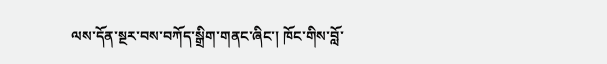ལས་དོན་སྔར་བས་བཀོད་སྒྲིག་གནང་ཞིང་། ཁོང་གིས་བློ་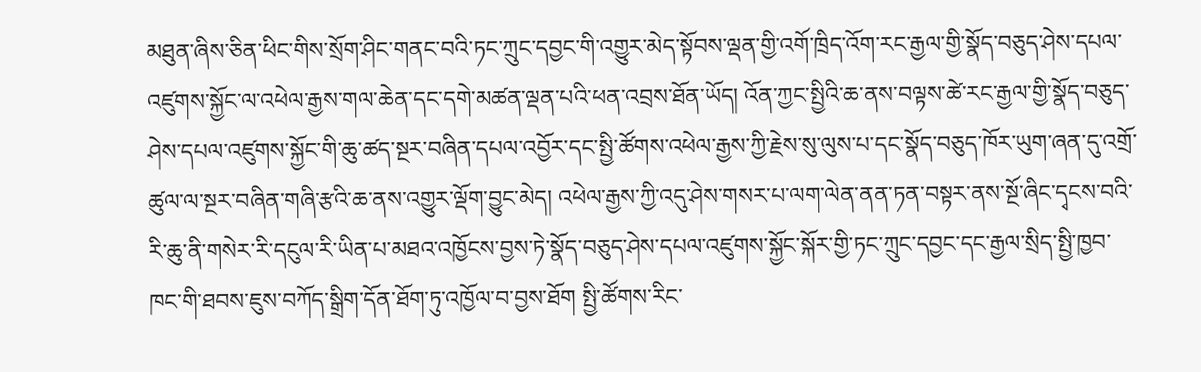མཐུན་ཞིས་ཅིན་ཕིང་གིས་སྲོག་ཤིང་གནང་བའི་ཏང་ཀྲུང་དབྱང་གི་འགྱུར་མེད་སྟོབས་ལྡན་གྱི་འགོ་ཁྲིད་འོག་རང་རྒྱལ་གྱི་སྣོད་བཅུད་ཤེས་དཔལ་འཛུགས་སྐྱོང་ལ་འཕེལ་རྒྱས་གལ་ཆེན་དང་དགེ་མཚན་ལྡན་པའི་ཕན་འབྲས་ཐོན་ཡོད། འོན་ཀྱང་སྤྱིའི་ཆ་ནས་བལྟས་ཚེ་རང་རྒྱལ་གྱི་སྣོད་བཅུད་ཤེས་དཔལ་འཛུགས་སྐྱོང་གི་ཆུ་ཚད་སྔར་བཞིན་དཔལ་འབྱོར་དང་སྤྱི་ཚོགས་འཕེལ་རྒྱས་ཀྱི་རྗེས་སུ་ལུས་པ་དང་སྣོད་བཅུད་ཁོར་ཡུག་ཞན་དུ་འགྲོ་ཚུལ་ལ་སྔར་བཞིན་གཞི་རྩའི་ཆ་ནས་འགྱུར་ལྡོག་བྱུང་མེད། འཕེལ་རྒྱས་ཀྱི་འདུ་ཤེས་གསར་པ་ལག་ལེན་ནན་ཏན་བསྟར་ནས་སྔོ་ཞིང་དྭངས་བའི་རི་ཆུ་ནི་གསེར་རི་དངུལ་རི་ཡིན་པ་མཐའ་འཁྱོངས་བྱས་ཏེ་སྣོད་བཅུད་ཤེས་དཔལ་འཛུགས་སྐྱོང་སྐོར་གྱི་ཏང་ཀྲུང་དབྱང་དང་རྒྱལ་སྲིད་སྤྱི་ཁྱབ་ཁང་གི་ཐབས་ཇུས་བཀོད་སྒྲིག་དོན་ཐོག་ཏུ་འཁྱོལ་བ་བྱས་ཐོག སྤྱི་ཚོགས་རིང་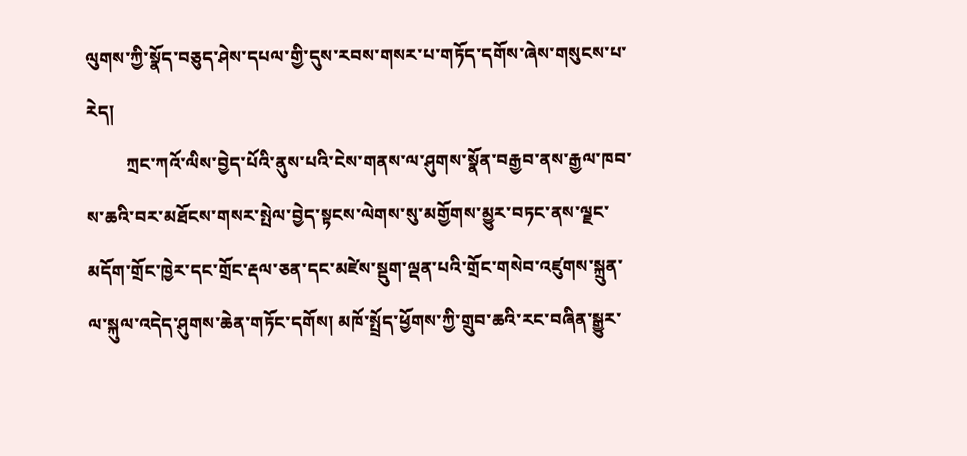ལུགས་ཀྱི་སྣོད་བཅུད་ཤེས་དཔལ་གྱི་དུས་རབས་གསར་པ་གཏོད་དགོས་ཞེས་གསུངས་པ་རེད།
         ཀྲང་ཀའོ་ལིས་བྱེད་པོའི་ནུས་པའི་ངེས་གནས་ལ་ཤུགས་སྣོན་བརྒྱབ་ནས་རྒྱལ་ཁབ་ས་ཆའི་བར་མཐོངས་གསར་སྤེལ་བྱེད་སྟངས་ལེགས་སུ་མགྱོགས་མྱུར་བཏང་ནས་ལྗང་མདོག་གྲོང་ཁྱེར་དང་གྲོང་རྡལ་ཅན་དང་མཛེས་སྡུག་ལྡན་པའི་གྲོང་གསེབ་འཛུགས་སྐྲུན་ལ་སྐུལ་འདེད་ཤུགས་ཆེན་གཏོང་དགོས། མཁོ་སྤྲོད་ཕྱོགས་ཀྱི་གྲུབ་ཆའི་རང་བཞིན་སྒྱུར་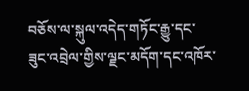བཅོས་ལ་སྐུལ་འདེད་གཏོང་རྒྱུ་དང་ཟུང་འབྲེལ་གྱིས་ལྗང་མདོག་དང་འཁོར་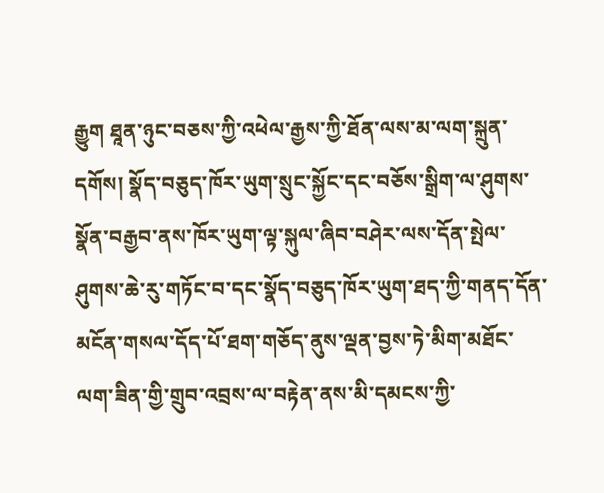རྒྱུག ཐཱན་ཉུང་བཅས་ཀྱི་འཕེལ་རྒྱས་ཀྱི་ཐོན་ལས་མ་ལག་སྐྲུན་དགོས། སྣོད་བཅུད་ཁོར་ཡུག་སྲུང་སྐྱོང་དང་བཅོས་སྒྲིག་ལ་ཤུགས་སྣོན་བརྒྱབ་ནས་ཁོར་ཡུག་ལྟ་སྐུལ་ཞིབ་བཤེར་ལས་དོན་སྤེལ་ཤུགས་ཆེ་རུ་གཏོང་བ་དང་སྣོད་བཅུད་ཁོར་ཡུག་ཐད་ཀྱི་གནད་དོན་མངོན་གསལ་དོད་པོ་ཐག་གཅོད་ནུས་ལྡན་བྱས་ཏེ་མིག་མཐོང་ལག་ཟིན་གྱི་གྲུབ་འབྲས་ལ་བརྟེན་ནས་མི་དམངས་ཀྱི་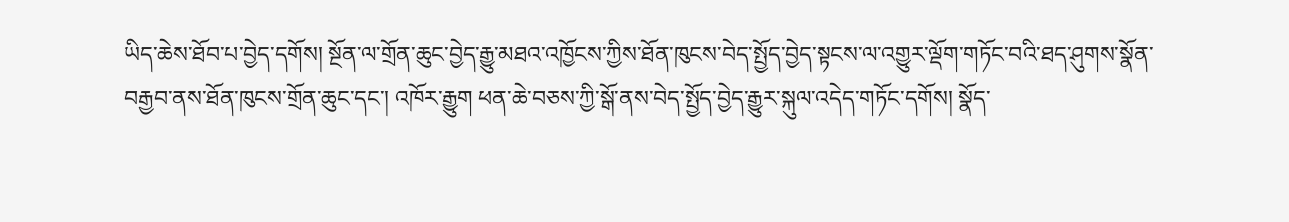ཡིད་ཆེས་ཐོབ་པ་བྱེད་དགོས། སྔོན་ལ་གྲོན་ཆུང་བྱེད་རྒྱུ་མཐའ་འཁྱོངས་ཀྱིས་ཐོན་ཁུངས་བེད་སྤྱོད་བྱེད་སྟངས་ལ་འགྱུར་ལྡོག་གཏོང་བའི་ཐད་ཤུགས་སྣོན་བརྒྱབ་ནས་ཐོན་ཁུངས་གྲོན་ཆུང་དང་། འཁོར་རྒྱུག ཕན་ཆེ་བཅས་ཀྱི་སྒོ་ནས་བེད་སྤྱོད་བྱེད་རྒྱུར་སྐུལ་འདེད་གཏོང་དགོས། སྣོད་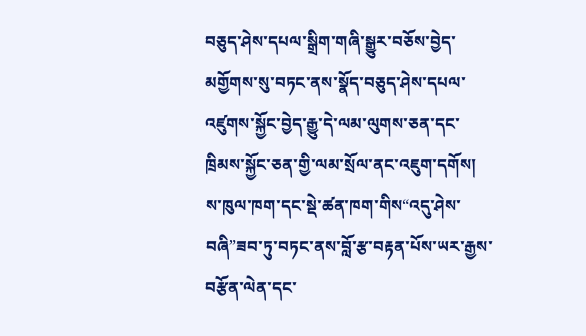བཅུད་ཤེས་དཔལ་སྒྲིག་གཞི་སྒྱུར་བཅོས་བྱེད་མགྱོགས་སུ་བཏང་ནས་སྣོད་བཅུད་ཤེས་དཔལ་འཛུགས་སྐྱོང་བྱེད་རྒྱུ་དེ་ལམ་ལུགས་ཅན་དང་ཁྲིམས་སྐྱོང་ཅན་གྱི་ལམ་སྲོལ་ནང་འཇུག་དགོས། ས་ཁུལ་ཁག་དང་སྡེ་ཚན་ཁག་གིས“འདུ་ཤེས་བཞི”ཟབ་ཏུ་བཏང་ནས་བློ་རྩ་བརྟན་པོས་ཡར་རྒྱས་བརྩོན་ལེན་དང་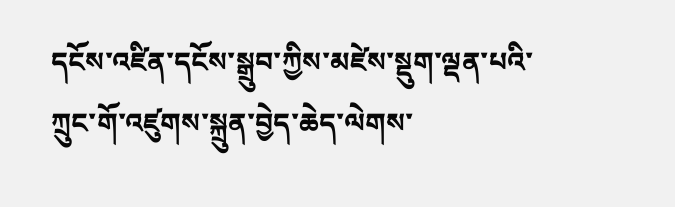དངོས་འཛིན་དངོས་སྒྲུབ་ཀྱིས་མཛེས་སྡུག་ལྡན་པའི་ཀྲུང་གོ་འཛུགས་སྐྲུན་བྱེད་ཆེད་ལེགས་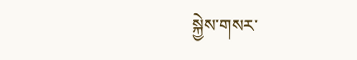སྐྱེས་གསར་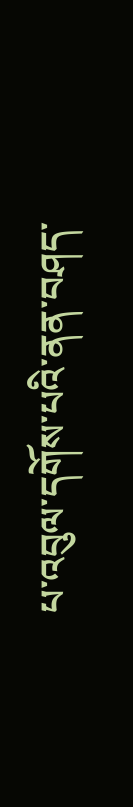པ་འབུལ་དགོས་པའི་ནན་བཤད་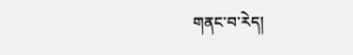གནང་བ་རེད།